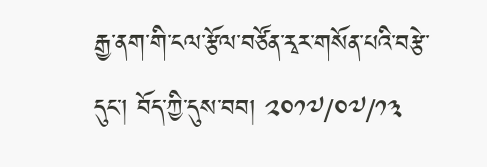རྒྱ་ནག་གི་ངལ་རྩོལ་བཙོན་རྭར་གསོན་པའི་བརྩེ་དུང་། བོད་ཀྱི་དུས་བབ། ༢༠༡༧/༠༧/༡༣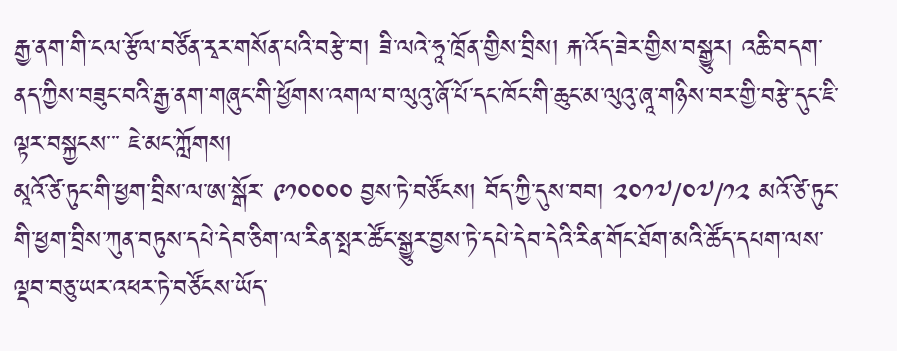རྒྱ་ནག་གི་ངལ་རྩོལ་བཙོན་རྭར་གསོན་པའི་བརྩེ་བ། ཟི་ལའེ་ཧཱ་ཁྲོན་གྱིས་བྲིས། རྐ་འོད་ཟེར་གྱིས་བསྒྱུར། འཆི་བདག་ནད་ཀྱིས་བཟུང་བའི་རྒྱ་ནག་གཞུང་གི་ཕྱོགས་འགལ་བ་ལུའུ་ཞོ་པོ་དང་ཁོང་གི་ཆུང་མ་ལུའུ་ཞཱ་གཉིས་བར་གྱི་བརྩེ་དུང་ཇི་ལྟར་བསྐྱངས་་་ ཇེ་མང་ཀློགས།
མཱའོ་ཙེ་ཏུང་གི་ཕྱག་བྲིས་ལ་ཨ་སྒོར་ ༩༡༠༠༠༠ བྱས་ཏེ་བཙོངས། བོད་ཀྱི་དུས་བབ། ༢༠༡༧/༠༧/༡༢ མའོ་ཙེ་ཏུང་གི་ཕྱག་བྲིས་ཀུན་བཏུས་དཔེ་དེབ་ཅིག་ལ་རིན་སྤར་ཚོང་སྒྱུར་བྱས་ཏེ་དཔེ་དེབ་དེའི་རིན་གོང་ཐོག་མའི་ཚོད་དཔག་ལས་ལྡབ་བཅུ་ཡར་འཕར་ཏེ་བཙོངས་ཡོད་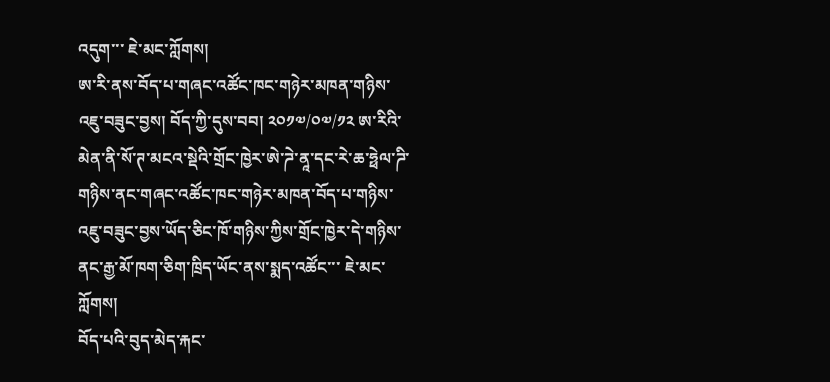འདུག་་་ ཇེ་མང་ཀློགས།
ཨ་རི་ནས་བོད་པ་གཞང་འཚོང་ཁང་གཉེར་མཁན་གཉིས་འཇུ་བཟུང་བྱས། བོད་ཀྱི་དུས་བབ། ༢༠༡༧/༠༧/༡༢ ཨ་རིའི་མེན་ནི་སོ་ཊ་མངའ་སྡེའི་གྲོང་ཁྱེར་ཨེ་ཌེ་ནཱ་དང་རེ་ཆ་ཧྥེལ་ཌི་གཉིས་ནང་གཞང་འཚོང་ཁང་གཉེར་མཁན་བོད་པ་གཉིས་འཇུ་བཟུང་བྱས་ཡོད་ཅིང་ཁོ་གཉིས་ཀྱིས་གྲོང་ཁྱེར་དེ་གཉིས་ནང་རྒྱ་མོ་ཁག་ཅིག་ཁྲིད་ཡོང་ནས་སྨད་འཚོང་་་ ཇེ་མང་ཀློགས།
བོད་པའི་བུད་མེད་རྐང་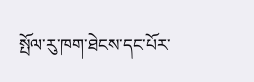སྤོལ་རུ་ཁག་ཐེངས་དང་པོར་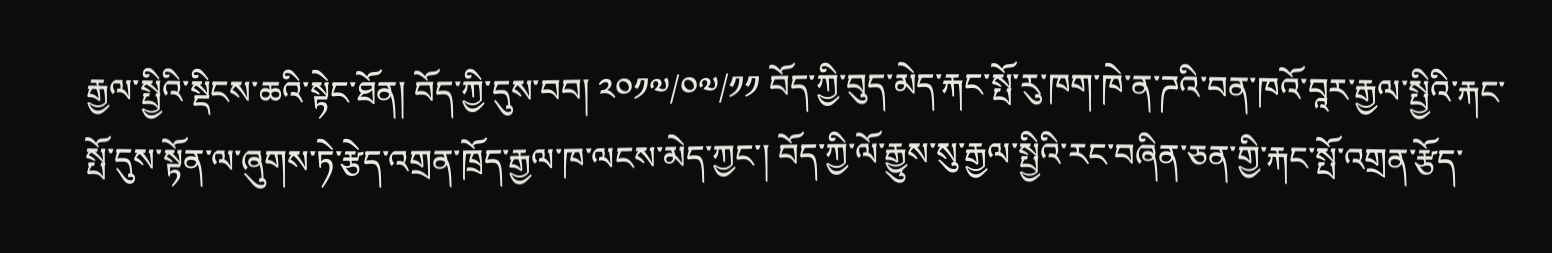རྒྱལ་སྤྱིའི་སྡིངས་ཆའི་སྟེང་ཐོན། བོད་ཀྱི་དུས་བབ། ༢༠༡༧/༠༧/༡༡ བོད་ཀྱི་བུད་མེད་རྐང་སྤོ་རུ་ཁག་ཁེ་ན་ཌའི་བན་ཁའོ་བཱར་རྒྱལ་སྤྱིའི་རྐང་སྤོ་དུས་སྟོན་ལ་ཞུགས་ཏེ་རྩེད་འགྲན་ཁྲོད་རྒྱལ་ཁ་ལངས་མེད་ཀྱང་། བོད་ཀྱི་ལོ་རྒྱུས་སུ་རྒྱལ་སྤྱིའི་རང་བཞིན་ཅན་གྱི་རྐང་སྤོ་འགྲན་རྩོད་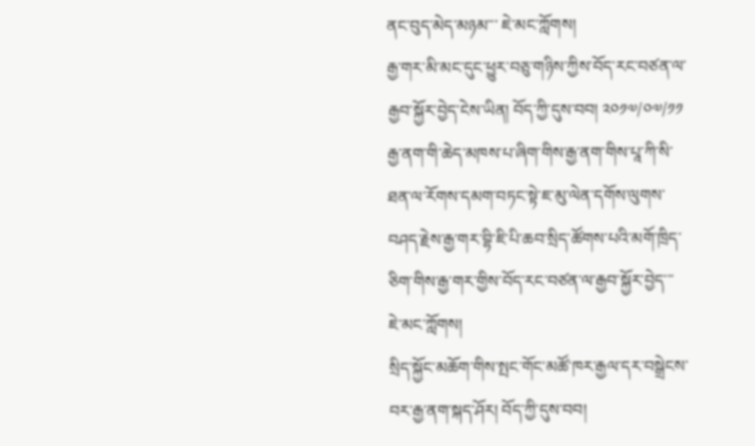ནང་བུད་མེད་མཉམ་་་ ཇེ་མང་ཀློགས།
རྒྱ་གར་མི་མང་དུང་ཕྱུར་བཅུ་གཉིས་ཀྱིས་བོད་རང་བཙན་ལ་རྒྱབ་སྐྱོར་བྱེད་ངེས་ཡིན། བོད་ཀྱི་དུས་བབ། ༢༠༡༧/༠༧/༡༡ རྒྱ་ནག་གི་ཆེད་མཁས་པ་ཞིག་གིས་རྒྱ་ནག་གིས་པཱ་ཀི་སི་ཐན་ལ་རོགས་དམག་བཏང་སྟེ་ཇ་མུ་ལེན་དགོས་ལུགས་བཤད་རྗེས་རྒྱ་གར་བྷི་ཇི་པི་ཆབ་སྲིད་ཚོགས་པའི་མགོ་ཁྲིད་ཅིག་གིས་རྒྱ་གར་གྱིས་བོད་རང་བཙན་ལ་རྒྱབ་སྐྱོར་བྱེད་་་ ཇེ་མང་ཀློགས།
སྲིད་སྐྱོང་མཆོག་གིས་སྤང་གོང་མཚོ་ཁར་རྒྱལ་དར་བསྒྲེངས་བར་རྒྱ་ནག་སྐད་ཤོར། བོད་ཀྱི་དུས་བབ།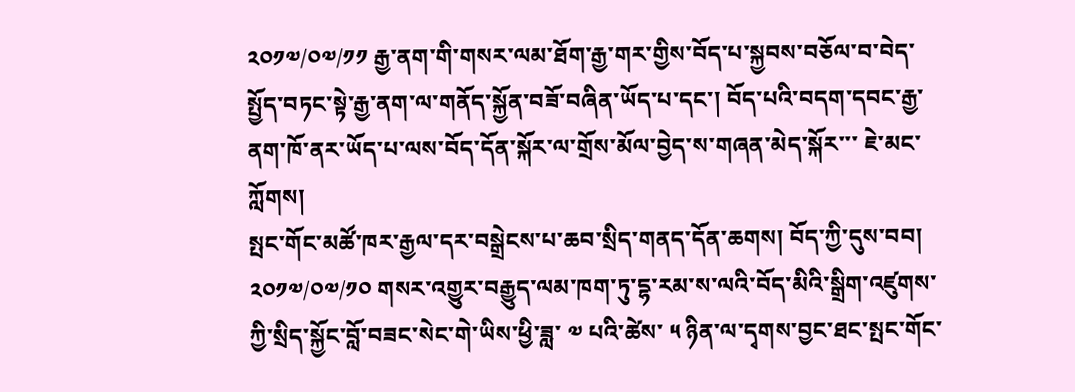༢༠༡༧/༠༧/༡༡ རྒྱ་ནག་གི་གསར་ལམ་ཐོག་རྒྱ་གར་གྱིས་བོད་པ་སྐྱབས་བཅོལ་བ་བེད་སྤྱོད་བཏང་སྟེ་རྒྱ་ནག་ལ་གནོད་སྐྱོན་བཟོ་བཞིན་ཡོད་པ་དང་། བོད་པའི་བདག་དབང་རྒྱ་ནག་ཁོ་ནར་ཡོད་པ་ལས་བོད་དོན་སྐོར་ལ་གྲོས་མོལ་བྱེད་ས་གཞན་མེད་སྐོར་་་ ཇེ་མང་ཀློགས།
སྤང་གོང་མཚོ་ཁར་རྒྱལ་དར་བསྒྲེངས་པ་ཆབ་སྲིད་གནད་དོན་ཆགས། བོད་ཀྱི་དུས་བབ། ༢༠༡༧/༠༧/༡༠ གསར་འགྱུར་བརྒྱུད་ལམ་ཁག་ཏུ་དྷ་རམ་ས་ལའི་བོད་མིའི་སྒྲིག་འཛུགས་ཀྱི་སྲིད་སྐྱོང་བློ་བཟང་སེང་གེ་ཡིས་ཕྱི་ཟླ་ ༧ པའི་ཚེས་ ༥ ཉིན་ལ་དྭགས་བྱང་ཐང་སྤང་གོང་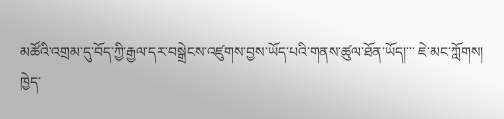མཚོའི་འགྲམ་དུ་བོད་ཀྱི་རྒྱལ་དར་བསྒྲེངས་འཛུགས་བྱས་ཡོད་པའི་གནས་ཚུལ་ཐོན་ཡོད།་་་ ཇེ་མང་ཀློགས།
ཁྱེད་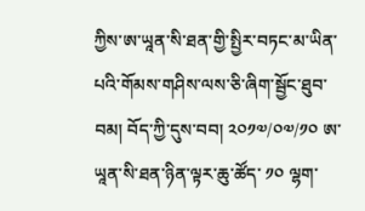ཀྱིས་ཨ་ཡཱན་སི་ཐན་གྱི་སྤྱིར་བཏང་མ་ཡིན་པའི་གོམས་གཤིས་ལས་ཅི་ཞིག་སྦྱོང་ཐུབ་བམ། བོད་ཀྱི་དུས་བབ། ༢༠༡༧/༠༧/༡༠ ཨ་ཡཱན་སི་ཐན་ཉིན་ལྟར་ཆུ་ཚོད་ ༡༠ ལྷག་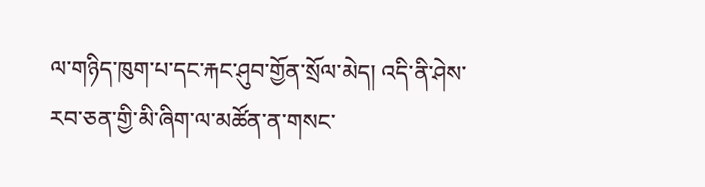ལ་གཉིད་ཁུག་པ་དང་རྐང་ཤུབ་གྱོན་སྲོལ་མེད། འདི་ནི་ཤེས་རབ་ཅན་གྱི་མི་ཞིག་ལ་མཚོན་ན་གསང་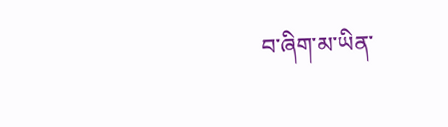བ་ཞིག་མ་ཡིན་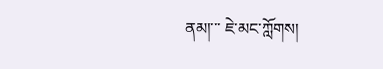ནམ།་་་ ཇེ་མང་ཀློགས།